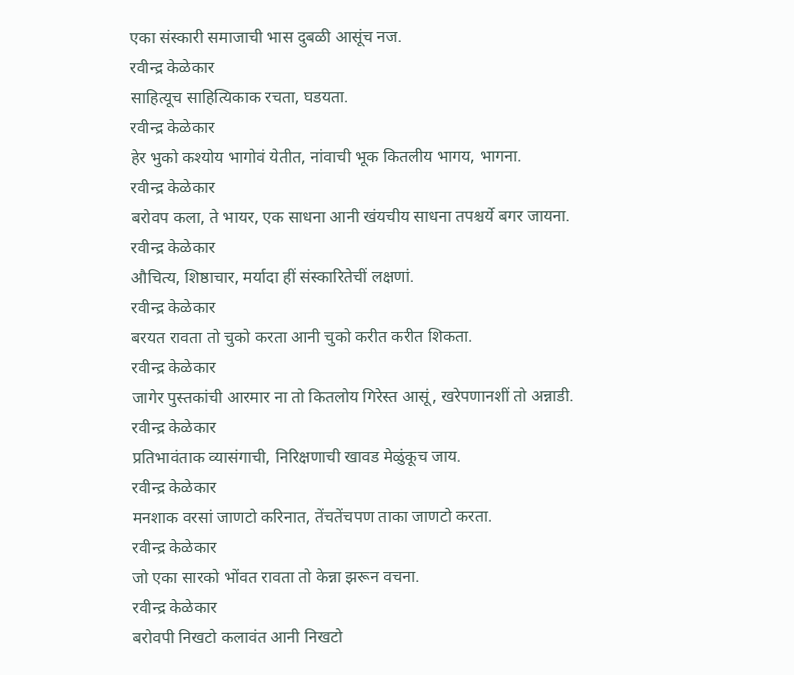एका संस्कारी समाजाची भास दुबळी आसूंच नज.
रवीन्द्र केळेकार
साहित्यूच साहित्यिकाक रचता, घडयता.
रवीन्द्र केळेकार
हेर भुको कश्योय भागोवं येतीत, नांवाची भूक कितलीय भागय, भागना.
रवीन्द्र केळेकार
बरोवप कला, ते भायर, एक साधना आनी खंयचीय साधना तपश्चर्ये बगर जायना.
रवीन्द्र केळेकार
औचित्य, शिष्ठाचार, मर्यादा हीं संस्कारितेचीं लक्षणां.
रवीन्द्र केळेकार
बरयत रावता तो चुको करता आनी चुको करीत करीत शिकता.
रवीन्द्र केळेकार
जागेर पुस्तकांची आरमार ना तो कितलोय गिरेस्त आसूं, खरेपणानशीं तो अन्नाडी.
रवीन्द्र केळेकार
प्रतिभावंताक व्यासंगाची, निरिक्षणाची खावड मेळुंकूच जाय.
रवीन्द्र केळेकार
मनशाक वरसां जाणटो करिनात, तेंचतेंचपण ताका जाणटो करता.
रवीन्द्र केळेकार
जो एका सारको भोंवत रावता तो केन्ना झरून वचना.
रवीन्द्र केळेकार
बरोवपी निखटो कलावंत आनी निखटो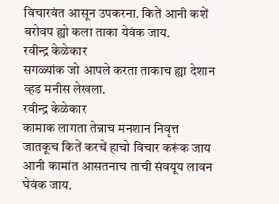विचारवंत आसून उपकरना. कितें आनी कशें बरोवप ह्यो कला ताका येवंक जाय.
रवीन्द्र केळेकार
सगळ्यांक जो आपले करता ताकाच ह्या देशान व्हड मनीस लेखला.
रवीन्द्र केळेकार
कामाक लागता तेन्नाच मनशान निवृत्त जातकूच कितें करचें हाचो विचार करूंक जाय आनी कामांत आसतनाच ताची संवयूय लावन घेवंक जाय.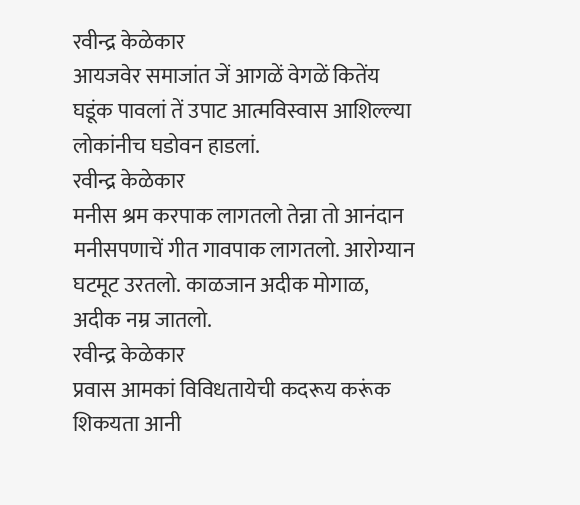रवीन्द्र केळेकार
आयजवेर समाजांत जें आगळें वेगळें कितेंय घडूंक पावलां तें उपाट आत्मविस्वास आशिल्ल्या लोकांनीच घडोवन हाडलां.
रवीन्द्र केळेकार
मनीस श्रम करपाक लागतलो तेन्ना तो आनंदान मनीसपणाचें गीत गावपाक लागतलो. आरोग्यान घटमूट उरतलो. काळजान अदीक मोगाळ, अदीक नम्र जातलो.
रवीन्द्र केळेकार
प्रवास आमकां विविधतायेची कदरूय करूंक शिकयता आनी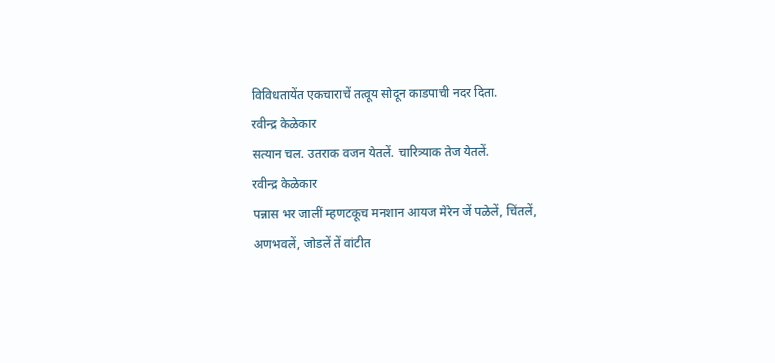विविधतायेंत एकचाराचें तत्वूय सोदून काडपाची नदर दिता.
रवीन्द्र केळेकार
सत्यान चल. उतराक वजन येतलें. चारित्र्याक तेज येतलें.
रवीन्द्र केळेकार
पन्नास भर जालीं म्हणटकूच मनशान आयज मेरेन जें पळेलें, चिंतलें, अणभवलें, जोडलें तें वांटीत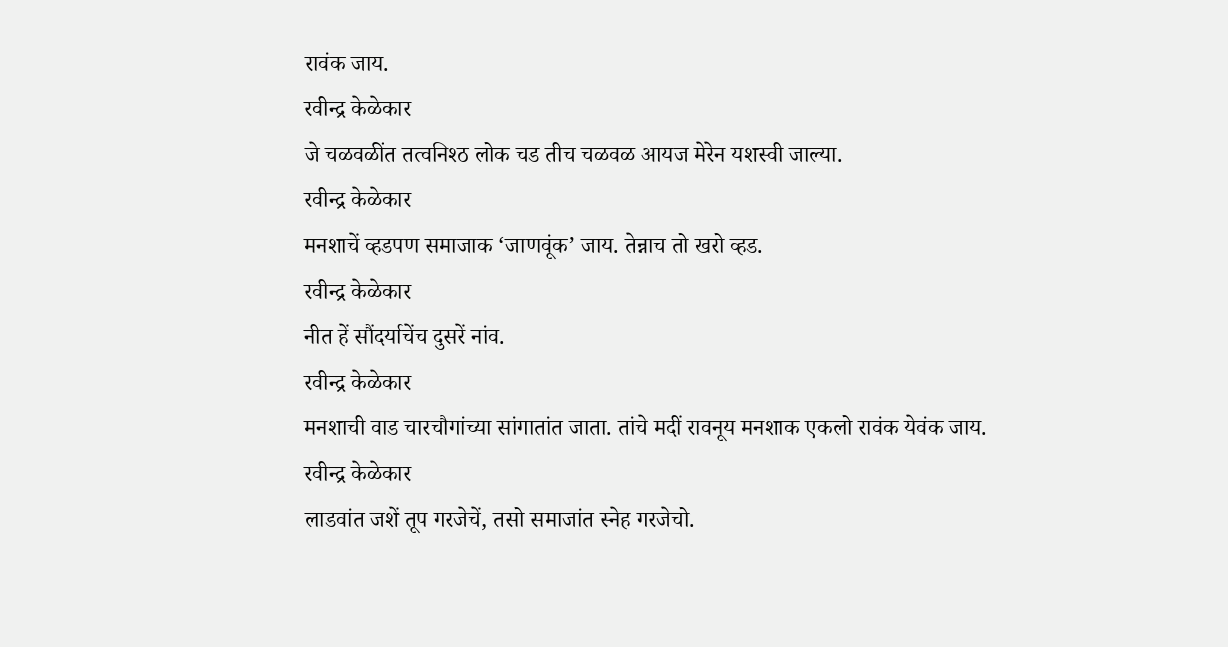रावंक जाय.
रवीन्द्र केळेकार
जे चळवळींत तत्वनिश्ठ लोक चड तीच चळवळ आयज मेरेन यशस्वी जाल्या.
रवीन्द्र केळेकार
मनशाचें व्हडपण समाजाक ‘जाणवूंक’ जाय. तेन्नाच तो खरो व्हड.
रवीन्द्र केळेकार
नीत हें सौंदर्याचेंच दुसरें नांव.
रवीन्द्र केळेकार
मनशाची वाड चारचौगांच्या सांगातांत जाता. तांचे मदीं रावनूय मनशाक एकलो रावंक येवंक जाय.
रवीन्द्र केळेकार
लाडवांत जशें तूप गरजेचें, तसो समाजांत स्नेह गरजेचो.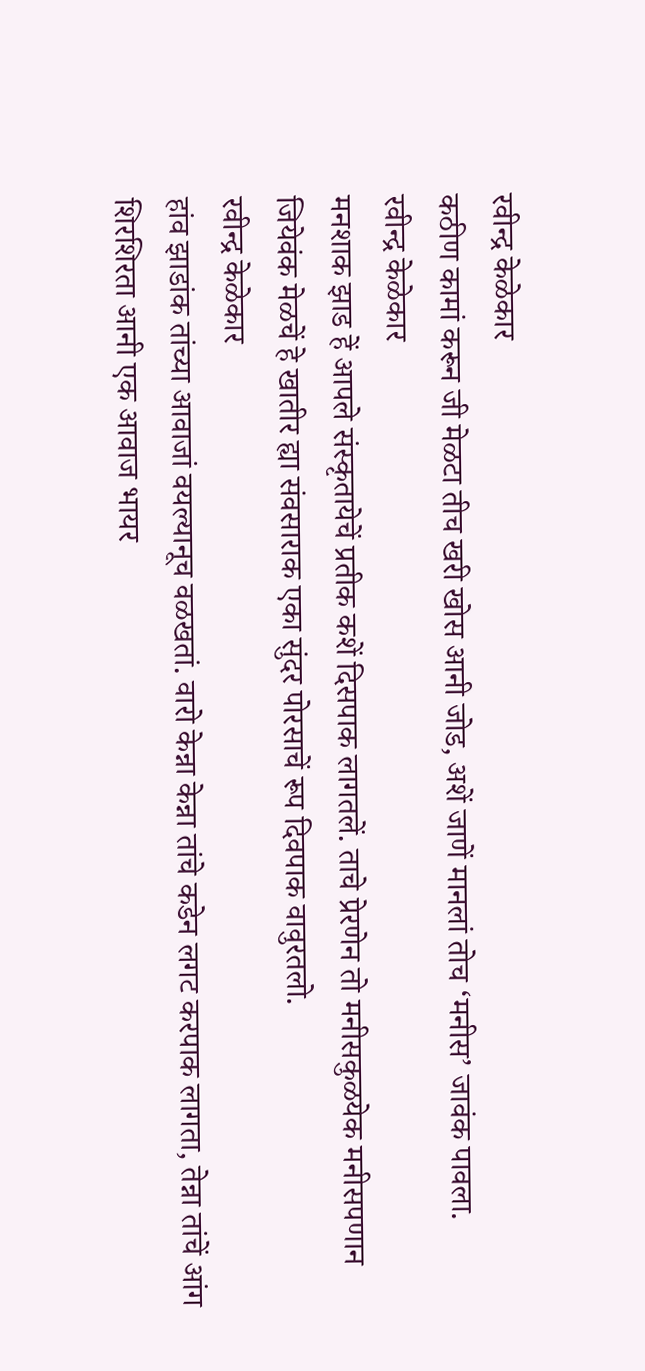रवीन्द्र केळेकार
कठीण कामां करून जी मेळटा तीच खरी खोस आनी जोड, अशें जाणें मानलां तोच ‘मनीस’ जावंक पावला.
रवीन्द्र केळेकार
मनशाक झाड हें आपले संस्कृतायेचें प्रतीक कशें दिसपाक लागतलें. ताचे प्रेरणेन तो मनीसकुळयेक मनीसपणान जियेवंक मेळचें हे खातीर ह्या संवसाराक एका सुंदर पोरसाचें रूप दिवपाक वावुरतलो.
रवीन्द्र केळेकार
हांव झाडांक तांच्या आवाजां वयल्यानूच वळखतां. वारो केन्ना केन्ना तांचे कडेन लगट करपाक लागता, तेन्ना तांचें आंग शिरशिरता आनी एक आवाज भायर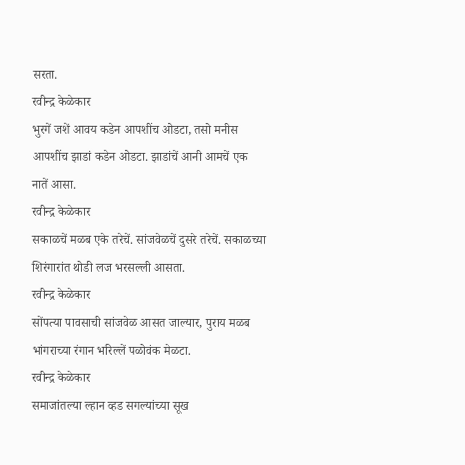सरता.
रवीन्द्र केळेकार
भुरगें जशें आवय कडेन आपशींच ओडटा, तसो मनीस आपशींच झाडां कडेन ओडटा. झाडांचें आनी आमचें एक नातें आसा.
रवीन्द्र केळेकार
सकाळचें मळब एके तरेचें. सांजवेळचें दुसरे तरेचें. सकाळच्या शिरंगारांत थोडी लज भरसल्ली आसता.
रवीन्द्र केळेकार
सोंपत्या पावसाची सांजवेळ आसत जाल्यार, पुराय मळब भांगराच्या रंगान भरिल्लें पळोवंक मेळटा.
रवीन्द्र केळेकार
समाजांतल्या ल्हान व्हड सगल्यांच्या सूख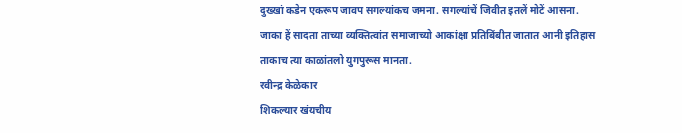दुख्खां कडेन एकरूप जावप सगल्यांकच जमना. सगल्यांचें जिवीत इतलें मोटें आसना. जाका हें सादता ताच्या व्यक्तित्वांत समाजाच्यो आकांक्षा प्रतिबिंबीत जातात आनी इतिहास ताकाच त्या काळांतलो युगपुरूस मानता.
रवीन्द्र केळेकार
शिकल्यार खंयचीय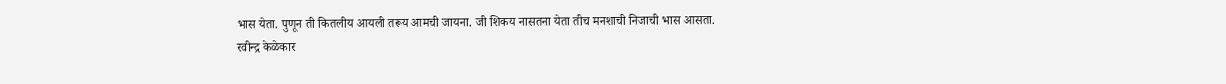भास येता. पुणून ती कितलीय आयली तरूय आमची जायना. जी शिकय नासतना येता तीच मनशाची निजाची भास आसता.
रवीन्द्र केळेकार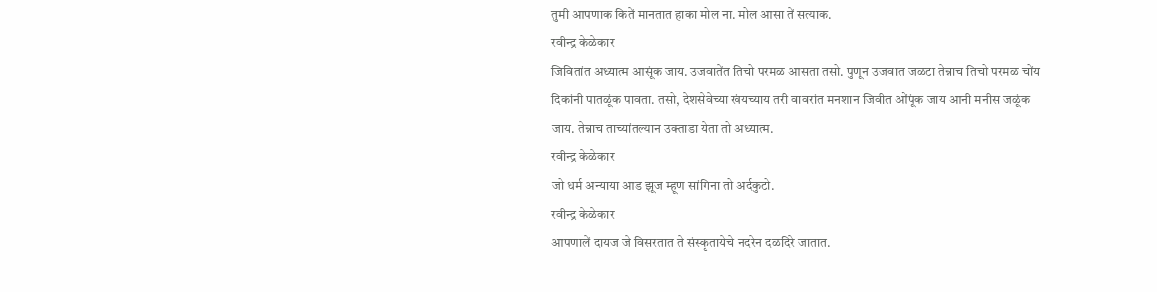तुमी आपणाक कितें मानतात हाका मोल ना. मोल आसा तें सत्याक.
रवीन्द्र केळेकार
जिवितांत अध्यात्म आसूंक जाय. उजवातेंत तिचो परमळ आसता तसो. पुणून उजवात जळटा तेन्नाच तिचो परमळ चोंय दिकांनी पातळूंक पावता. तसो, देशसेवेच्या खंयच्याय तरी वावरांत मनशान जिवीत ओंपूंक जाय आनी मनीस जळूंक जाय. तेन्नाच ताच्यांतल्यान उक्ताडा येता तो अध्यात्म.
रवीन्द्र केळेकार
जो धर्म अन्याया आड झूज म्हूण सांगिना तो अर्दकुटो.
रवीन्द्र केळेकार
आपणालें दायज जे विसरतात ते संस्कृतायेचे नदरेन दळदिरे जातात.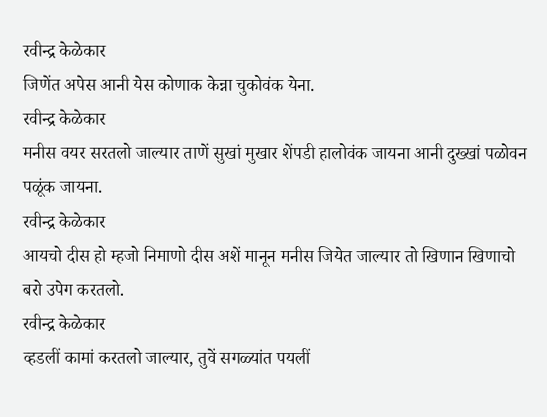रवीन्द्र केळेकार
जिणेंत अपेस आनी येस कोणाक केन्ना चुकोवंक येना.
रवीन्द्र केळेकार
मनीस वयर सरतलो जाल्यार ताणें सुखां मुखार शेंपडी हालोवंक जायना आनी दुख्खां पळोवन पळूंक जायना.
रवीन्द्र केळेकार
आयचो दीस हो म्हजो निमाणो दीस अशें मानून मनीस जियेत जाल्यार तो खिणान खिणाचो बरो उपेग करतलो.
रवीन्द्र केळेकार
व्हडलीं कामां करतलो जाल्यार, तुवें सगळ्यांत पयलीं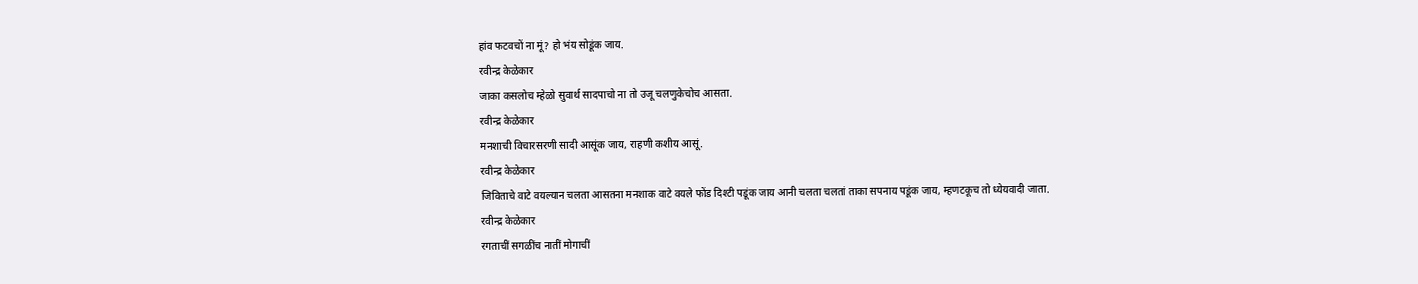हांव फटवचों ना मूं? हो भंय सोडूंक जाय.
रवीन्द्र केळेकार
जाका कसलोच म्हेळो सुवार्थ सादपाचो ना तो उजू चलणुकेचोच आसता.
रवीन्द्र केळेकार
मनशाची विचारसरणी सादी आसूंक जाय, राहणी कशीय आसूं.
रवीन्द्र केळेकार
जिविताचे वाटे वयल्यान चलता आसतना मनशाक वाटे वयले फोंड दिश्टी पडूंक जाय आनी चलता चलतां ताका सपनाय पडूंक जाय, म्हणटकूच तो ध्येयवादी जाता.
रवीन्द्र केळेकार
रगताचीं सगळींच नातीं मोगाचीं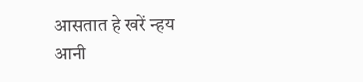आसतात हे खरें न्हय आनी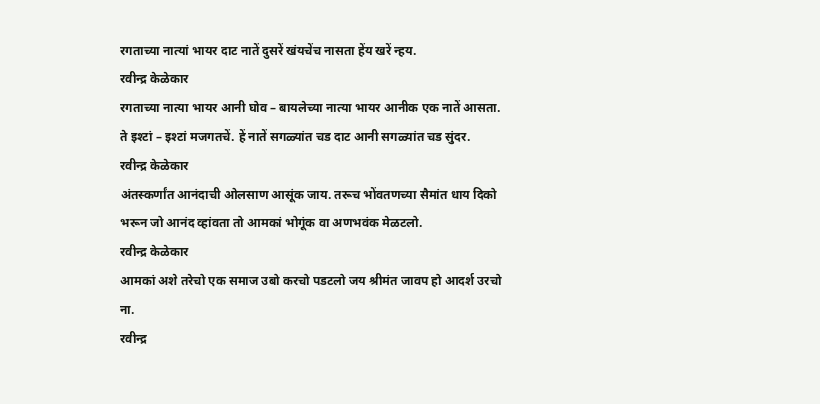रगताच्या नात्यां भायर दाट नातें दुसरें खंयचेंच नासता हेंय खरें न्हय.
रवीन्द्र केळेकार
रगताच्या नात्या भायर आनी घोव – बायलेच्या नात्या भायर आनीक एक नातें आसता. ते इश्टां – इश्टां मजगतचें. हें नातें सगळ्यांत चड दाट आनी सगळ्यांत चड सुंदर.
रवीन्द्र केळेकार
अंतस्कर्णांत आनंदाची ओलसाण आसूंक जाय. तरूच भोंवतणच्या सैमांत धाय दिको भरून जो आनंद व्हांवता तो आमकां भोगूंक वा अणभवंक मेळटलो.
रवीन्द्र केळेकार
आमकां अशे तरेचो एक समाज उबो करचो पडटलो जय श्रीमंत जावप हो आदर्श उरचो ना.
रवीन्द्र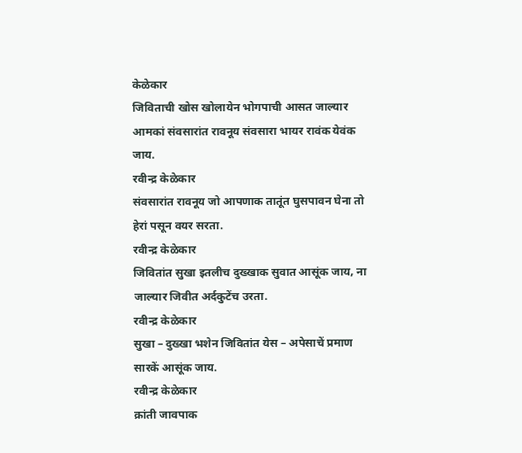केळेकार
जिविताची खोस खोलायेन भोगपाची आसत जाल्यार आमकां संवसारांत रावनूय संवसारा भायर रावंक येवंक जाय.
रवीन्द्र केळेकार
संवसारांत रावनूय जो आपणाक तातूंत घुसपावन घेना तो हेरां पसून वयर सरता.
रवीन्द्र केळेकार
जिवितांत सुखा इतलीच दुख्खाक सुवात आसूंक जाय, ना जाल्यार जिवीत अर्दकुटेंच उरता.
रवीन्द्र केळेकार
सुखा – दुख्खा भशेन जिवितांत येस – अपेसाचें प्रमाण सारकें आसूंक जाय.
रवीन्द्र केळेकार
क्रांती जावपाक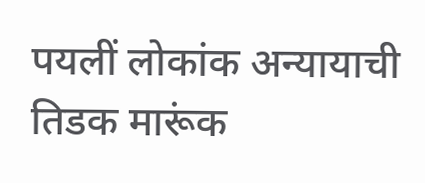पयलीं लोकांक अन्यायाची तिडक मारूंक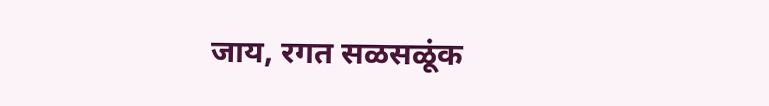जाय, रगत सळसळूंक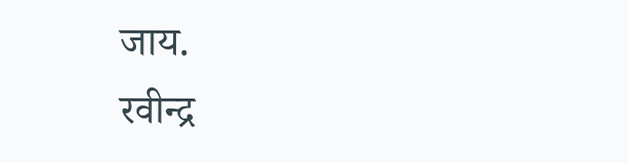जाय.
रवीन्द्र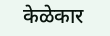केळेकार